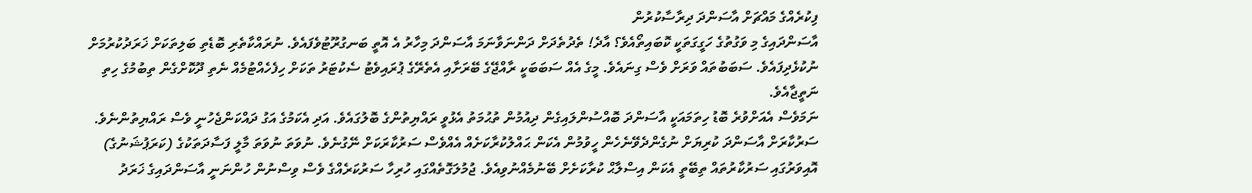ފިކުރެއްގެ މައްޗަށް އާސަންދަ ދިރާސާކުރުން
އާސަންދައިގެ މި ވަގުތުގެ ހަގީގަތަކީ ކޮބައިތޯއެވެ؟ އާދެ! ތެދުތެދަށް ދަންނަވާނަމަ އާސަންދަ މިހާރު އެ އޮތީ ބަނގުރޫޓުވެފައެވެ. ނުރައްކާތެރި ބޮޑެތި ބަލިތަކަށް ޚަރަދުކުރުމަށް ނުކުޅެދިފައެވެ. ސަބަބުތައް ވަރަށް ވެސް ގިނައެވެ. މީގެ އެއް ސަބަބަކީ ރާއްޖޭގެ ބޭރަށާއި އެތެރޭގެ ޕުރައިވެޓު ސެކުޓަރު ތަކަށް ހިފެހެއްޓުމެއް ނެތި ދޫކޮށްގެން ތިބުމުގެ ހިތި ނަތީޖާއެވެ.
ނަމަވެސް އެއަށްވުރެ ބޮޑު ހިތަމައަކީ އާސަންދަ ބޮއްސުންލައިގެން ދިއުމުން ތުޙުމަތު އެޅުވީ ރައްޔިތުންގެ ބޮލުގައެވެ. އަދި އެކަމުގެ އަގު ދައްކަންޖެހުނީ ވެސް ރައްޔިތުންނެވެ. ސަރުކާރަށް އާސަންދަ ކުރިޔަށް ނުގެންދެވޭނެހެން ހީވުމުން އެކަން ޙައްލުކުރާކަށެއް އެއްވެސް ސަރުކާރަކަށް ނޭގުނެވެ. ނުވަތަ ނުވަތަ މާލީ ފަސާދަތަކުގެ (ކަރަޕުޝަނުގެ) އޮއިވަރުގައި ސަރުކާރުތައް ތިބޭތީ އެކަން އިސްލާޙް ކުރާކަށެށް ބޭނުމެއްނުވިއެވެ. ޖުމުލަގޮތެއްގައި ހުރިހާ ސަރުކަރެއްގެ ވެސް ވިސްނުން ހުންނަނީ އާސަންދައިގެ ޚަރަދު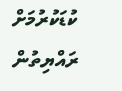ކުޑަކުރުމަށް ރައްޔިތުން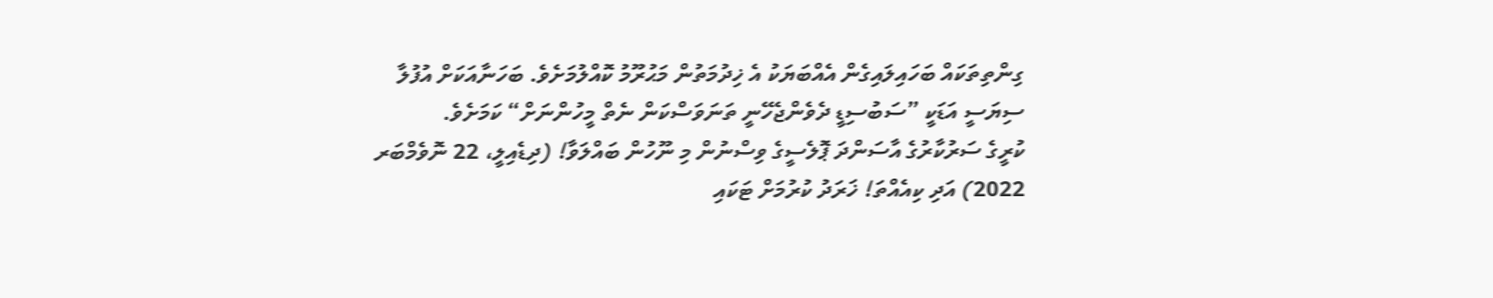ގިންތިތަކައް ބަހައިލައިގެން އެއްބަޔަކު އެ ޚިދުމަތުން މަޙުރޫމު ކޮއްލުމަށެވެ. ބަހަނާއަކަށް އުފުލާ ސިޔަސީ އަޑަކީ ”ސަބުސިޑީ ދެވެންޖެހޭނީ ތަނަވަސްކަން ނެތް މީހުންނަށް“ ކަމަށެވެ.
ކުރީގެ ސަރުކާރުގެ އާސަންދަ ޕޮލެސީގެ ވިސްނުން މި ނޫހުން ބައްލަވާ! (ދިޑެއިލީ، 22 ނޮވެމްބަރ 2022) އަދި ކިއެއްތަ! ޚަރަދު ކުރުމަށް ޓަކައި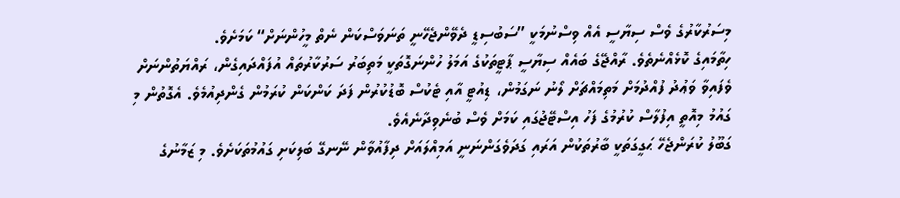މިސަރުކާރުގެ ވެސް ސިޔާސީ އެއް ވިސްނުމަކީ ”ސަބުސިޑީ ދެވޭންޖެހޭނީ ތަނަވަސްކަން ނެތް މީހުންނަށް“ ކަމަށެވެ.
ހިތާމައިގެ ކޮޅެއްނެތެވެ. ރާއްޖޭގެ ބައެއް ސިޔާސީ ޕާޓީތަކުގެ އަމަލު ހުންނަގޮތަކީ މަތިބަރު ސަރުކާރުތައް އުފައްދައިގެން، ރައްޔަތުންނަށް ވެފައިވާ ވަޢުދު ފުއްދުމަށް މަތިމައްޗަށް ލޯނު ނަގަމުން، ޑިއުޓީ އާއި ޓެކުސް ބޮޑުކުރުން ފަދަ ކަންކަން ކުރަމުން ގެންދިއުމެވެ. އެގޮތުން މި ގައުމު މިއޮތީ އިފުލާސް ކުރުމުގެ ފަހު އިސްޓޭޖުގައި ކަމަށް ވެސް ބުނެވިދާނެއެވެ.
ގަބޫލު ކުރަންޖެހޭ ޙަގީގަތަކީ ބާރުތަކުން އަރައި ގަދަވެގަންނަނީ އަމިއްލައަށް ދިފާއުވާން ނޭނގޭ ބަލިކަށި ގައުމުތަކަށެވެ. މި ޒަމާނުގެ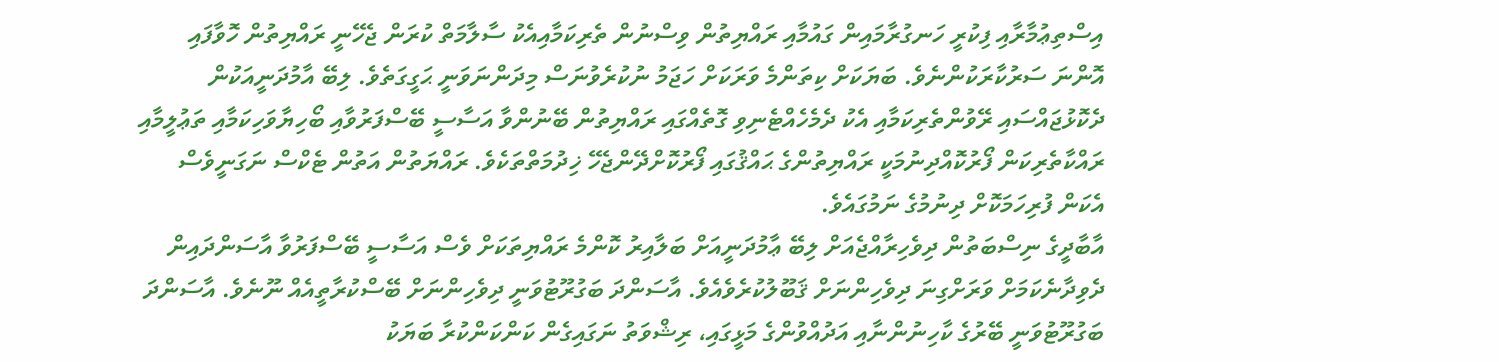އިސްތިޢުމާރާއި ފިކުރީ ހަނގުރާމައިން ގައުމާއި ރައްޔިތުން ވިސްނުން ތެރިކަމާއިއެކު ސާލާމަތް ކުރަން ޖެހޭނީ ރައްޔިތުން ހޮވާފައި އޮންނަ ސަރުކާރަކުންނެވެ. ބަޔަކަށް ކިތަންމެ ވަރަކަށް ހަޖަމު ނުކުރެވުނަސް މިދަންނަވަނީ ޙަގީގަތެވެ. ލިބޭ އާމުދަނީއަކުން ދެކޮޅުޖައްސައި ރޭވުންތެރިކަމާއި އެކު ދެމެހެއްޓެނިވި ގޮތެއްގައި ރައްޔިތުން ބޭނުންވާ އަސާސީ ބޭސްފަރުވާއި ބޯހިޔާވަހިކަމާއި ތަޢުލީމާއި ރައްކާތެރިކަން ފޯރުކޮއްދިނުމަކީ ރައްޔިތުންގެ ޙައްޤުގައި ފޯރުކޮށްދޭންޖެހޭ ޚިދުމަތްތަކެވެ. ރައްޔަތުން އަތުން ޓެކްސް ނަގަނީވެސް އެކަން ފުރިހަމަކޮށް ދިނުމުގެ ނަމުގައެވެ.
އާބާދީގެ ނިސްބަތުން ދިވެހިރާއްޖެއަށް ލިބޭ ޢާމުދަނީއަށް ބަލާއިރު ކޮންމެ ރައްޔިތަކަށް ވެސް އަސާސީ ބޭސްފަރުވާ އާސަންދައިން ދެވިދާނެކަމަށް ވަރަށްގިނަ ދިވެހިންނަށް ޤަބޫލުކުރެވެއެވެ. އާސަންދަ ބަގުރޫޓުވަނީ ދިވެހިންނަށް ބޭސްކުރާތީއެއް ނޫނެވެ. އާސަންދަ ބަގުރޫޓުވަނީ ބޭރުގެ ކާހިނުންނާއި އަދުއްވުންގެ މަޅީގައި، ރިޝްވަތު ނަގައިގެން ކަންކަންކުރާ ބަޔަކު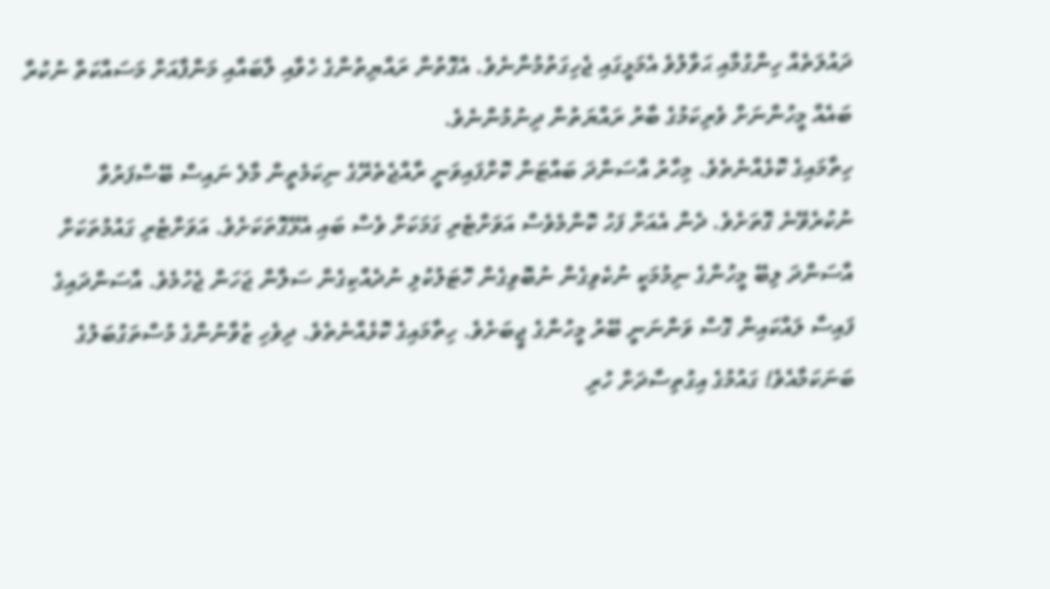ދައުލަތެއް ހިންގުމާއި ޙަވާލުވެ އެމަޅީގައި ޖެހިގަތުމުންނެވެ. އެގޮތުން ރައްޔިތުންގެ ހެވާއި ލާބައާއި މަންފާއަށް މަސައްކަތް ނުކުރާ ބައެއް މީހުންނަށް ވެރިކަމުގެ ބާރު ރައްޔަތުން ދިނުމުންނެވެ.
ހިތާމައިގެ ކޮޅެއްނެތެވެ. މިހާރު އާސަންދަ ބައްޓަން ކޮށްފައިވަނީ ރާއްޖެތެރޭގެ ނިކަމެތީން މާލެ ނައިސް ބޭސްފަރުވާ ނުކުރެވޭނެ ގޮތަށެވެ. ދެން އެއަށް ފަހު ކޮންމެވެސް އަވަށްޓެރި ގަމަކަށް ވެސް ބައި އެޅޭގޮތަކަށެވެ. އަވަށްޓެރި ގައުމުތަކަށް އާސަންދަ ލިބޭ މީހުންގެ ނިމުމަކީ ނުކެވިގެން ނުބޮވިގެން ހޮޓަލުކުލި ނުދެއްކިގެން ސަލާން ޖަހަން ޖެހުމެވެ. އާސަންދައިގެ ފައިސާ ލައްކައިން ގޮސް ވަންނަނީ ބޭރު މީހުންގެ ޖީބަށެވެ. ހިތާމައިގެ ކޮޅެއްނެތެވެ. ދިވެހި ޒުވާނުންގެ މުސްތަގުބަލުގެ ބަނަކަމާއެވެ! ގައުމުގެ އިގުތިސާދަށް ހުރި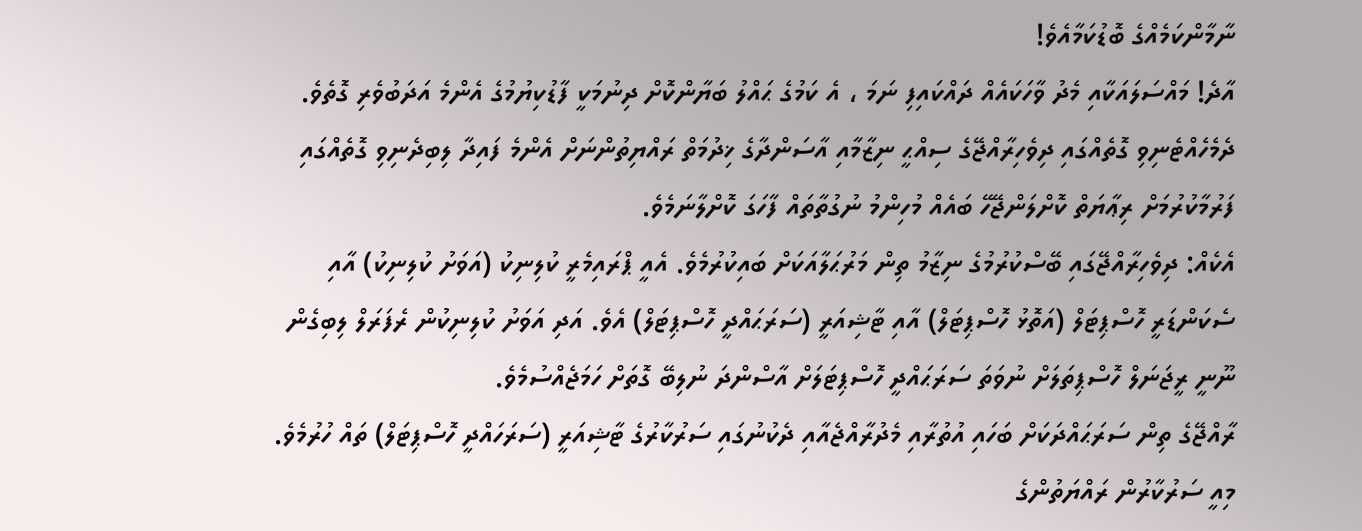ނާމާންކަމެއްގެ ބޮޑުކަމާއެވެ!
އާދެ! މައްސަލައަކާއި މެދު ވާހަކައެއް ދައްކައިފި ނަމަ ، އެ ކަމުގެ ޙައްލު ބަޔާންކޮށް ދިނުމަކީ ފާޑުކިޔުމުގެ އެންމެ އަދަބުވެރި ގޮތެވެ. ދެމެހެއްޓެނިވި ގޮތެއްގައި ދިވެހިރާއްޖޭގެ ސިއްޙީ ނިޒާމާއި އާސަންދާގެ ޚިދުމަތް ރައްޔިތުންނަށް އެންމެ ފައިދާ ލިބިދެނިވި ގޮތެއްގައި ފަރުމާކުރުމަށް ރިޢާޔަތް ކޮށްލަންޖޭހޭ ބައެއް މުހިންމު ނުގުތާތައް ފާހަގަ ކޮށްލާނަމެވެ.
އެކެއް: ދިވެހިރާއްޖޭގައި ބޭސްކުރުމުގެ ނިޒާމު ތިން މަރުޙަލާއަކަށް ބައިކުރުމެވެ. އެއީ ޕްރައިމެރީ ކުލިނިކު (އަވަށު ކުލިނިކު) އާއި ސެކަންޑަރީ ހޮސްޕިޓަލް (އަތޮޅު ހޮސްޕިޓަލް) އާއި ޓާޝިއަރީ (ސަރަޙައްދީ ހޮސްޕިޓަލް) އެވެ. އަދި އަވަށު ކުލިނިކުން ރެފަރަލް ލިބިގެން ނޫނީ ރީޖަނަލް ހޮސްޕިތަލަށް ނުވަތަ ސަރަޙައްދީ ހޮސްޕިޓަލަށް އާސްންދަ ނުލިބޭ ގޮތަށް ހަމަޖެއްސުމެވެ.
ރާއްޖޭގެ ތިން ސަރަޙައްދަކަށް ބަހައި އުތުރާއި މެދުރާއްޖެއާއި ދެކުނުގައި ސަރުކާރުގެ ޓާޝިއަރީ (ސަރަހައްދީ ހޮސްޕިޓަލް) ތައް ހުރުމެވެ. މިއީ ސަރުކާރުން ރައްޔަތުންގެ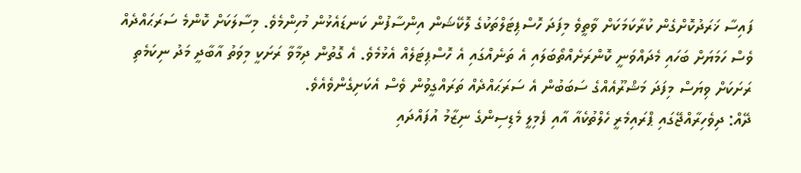ފައިސާ ޚަރަދުކޮށްގެން ކުރާކަމަކަށް ވާތީވެ މިފަދަ ހޮސްޕިޓަލްތަކުގެ ލޮކޭޝަން އިންސާފުން ކަނޑައެޅުން މުހިންމެވެ. މިސާލަކަށް ކޮންމެ ސަރަޙައްދެއް ވެސް ހަމަޔަށް ބަހައި މެދައްވަނީ ކޮންރަށެއްތޯބަލައި އެ ތަނެއްގައި އެ ހޮސްޕިޓަލެއް އެޅުމެވެ. އެ ގޮތުން ދިމާވާ ރަށަކީ މިވަތު އާބާދީ މަދު ނިކަމެތި ރަށަކަށް ވިޔަސް މިފަދަ މަޝްރޫއެއްގެ ސަބަބުން އެ ސަރަޙައްދެއް ތަރައްގީވުން ވެސް އެކަށިގެންވެއެވެ.
ދޭއް: ދިވެހިރާއްޖޭގައި ޕްރައިމެރީ ހެލްތުކެއާ އާއި ފެމިލީ މެޑިސިންގެ ނިޒާމު އުފައްދައި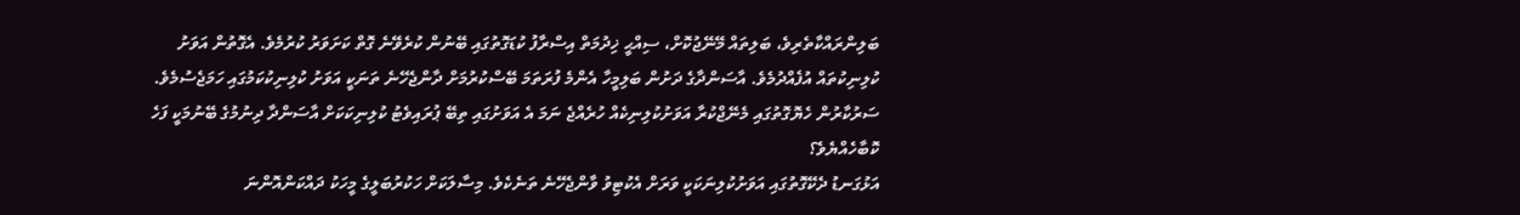ބަލިންރައްކާތެރިވެ، ބަލިތައް މޭނޭޖުކޮށް، ސިއްޙީ ޚިދުމަތް އިސްރާފު ކުޑަގޮތުގައި ބޭނުން ކުރެވޭނެ ގޮތް ކަށަވަރު ކުރުމެވެ. އެގޮތުން އަވަށު ކުލިނިކުތައް އުފެއްދުމެވެ. އާސަންދާގެ ދަށުން ބަލިމީހާ އެންމެ ފުރަތަމަ ބޭސްކުރުމަށް ދާންޖެހޭނެ ތަނަކީ އަވަށު ކުލިނިކުކަމުގައި ހަމަޖެސުމެވެ. ސަރުކާރުން ހެޔޮގޮތުގައި މެނޭޖްކުރާ އަވަށުކުލިނިކެއް ހުރެއްޖެ ނަމަ އެ އަވަށުގައި ތިބޭ ޕުރައިވެޓު ކުލިނިކަކަށް އާސަންދާ ދިނުމުގެ ބޭނުމަކީ ފަހެ ކޮބާހެއްޔެވެ؟
އަޅުގަނޑު ދެކޭގޮތުގައި އަވަށުކުލިނަކަކީ ވަރަށް އެކުޓިވު ވާންޖެހޭނެ ތަނެކެވެ. މިސާލަކަށް ހަކުރުބަލީގެ މީހަކު ދައްކަންއޮންނަ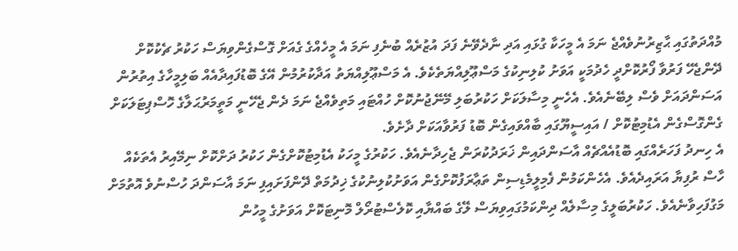މުއްދަތުގައި ޙާޒިރުނުވެއްޖެ ނަމަ އެ މީހަކާ ގުޅައި އަދި ނާދެވޭނެ ފަދަ އުޒުރެއް ބުނެފި ނަމަ އެ މީހެއްގެ ގެއަށް ގޮސްގެންވިޔަސް ހަކުރު ޗެކުކޮށް ދޭންޖެހޭ ފަރުވާ ފޯރުކޮށްދީ ހެދުމަކީ އަވަށު ކުލިނިކުގެ މަސްޢޫލިއްޔަތެކެވެ. އެ މަސްޢޫލިއްޔަތު އަދާކުރުމުން އޭގެ ބޮޑުފައިދާއެއް ބަލިމީހާގެ އިތުރުން އަސަންދައަށް ވެސް ލިބޭނެއެވެ. އެހެނީ މިސާލަކަށް ހަކުރުބަލި މޭނޭޖުނުކޮށް ހުއްޓައި މަތިވެއްޖެ ނަމަ ދެން ޖެހޭނީ މަތީމަރުޙަލާގެ ހޮސްޕިޓަލަކަށް ގެންގޮސްގެން އެޑުމިޓުކޮށް / އައިސީޔޫގައި ބާއްވައިގެން ބޮޑު ފަރުވާއަކަށް ދާށެވެ.
އެ ހިނދު ފަހަރެއްގައި ބޮޑުއެއްޗެއް އާސަންދައިން ޚަރަދުކުރަން ޖެހިދާނެއެވެ. ހަކުރުގެ މީހަކު އެޑުމިޓުކޮށްގެން ހަކުރު ދަށްކޮށް ނިމޭއިރު އެތަކެއް ހާސް ރުފިޔާ އަރައިދެއެވެ. އެހެންކަމުން ފެމިލީމެޑިސިން ތަޢާރަފުކޮށްގެން އަވަށުކުލިނުކުގެ ޚިދުމަތް ދޭންފަށައިފި ނަމަ އާސަންދަ ހުސްނުވެ އޮތުމަށް މަގުފަހިވާނެއެވެ. ހަކުރުބަލީގެ މިސާލެއް ދިންކަމުގައިވިޔަސް ލޭގެ ބައްޔާއި ކޮލެސްޓުރޯލް މޮނިޓަކޮށް އަވަށުގެ މީހުން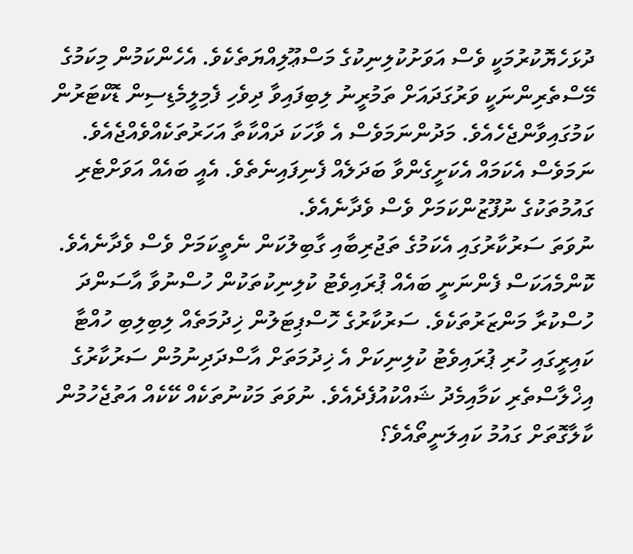ދުޅަހެޔޮކުރުމަކީ ވެސް އަވަށުކުލިނިކުގެ މަސްޢޫލިއްޔަތެކެވެ. އެހެންކަމުން މިކަމުގެ މޭސްތެރިންނަކީ ވަރުގަދައަށް ތަމުރީނު ލިބިފައިވާ ދިވެހި ފެމިލީމެޑިސިން ޑޮކްޓަރުން ކަމުގައިވާންޖެހެއެވެ. މަދުންނަމަވެސް އެ ވާހަކަ ދައްކާތާ އަހަރުތަކެއްވެއްޖެއެވެ. ނަމަވެސް އެކަމައް އެކަށީގެންވާ ބަދަލެއް ފެނިފައިނެތެވެ. އެއީ ބައެއް އަވަށްޓެރި ގައުމުތަކުގެ ނުފޫޒުންކަމަށް ވެސް ވެދާނެއެވެ.
ނުވަތަ ސަރުކާރުގައި އެކަމުގެ ތަޖުރިބާއި ގާބިލުކަން ނެތީކަމަށް ވެސް ވެދާނެއެވެ. ކޮންމެއަކަސް ފެންނަނީ ބައެއް ޕުރައިވެޓު ކުލިނިކުތަކުން ހުސްނުވާ އާސަންދަ ހުސްކުރާ މަންޒަރުތަކެވެ. ސަރުކާރުގެ ހޮސްޕިޓަލުން ޚިދުމަތެއް ލިބިލިބި ހުއްޓާ ކައިރީގައި ހުރި ޕުރައިވެޓު ކުލިނިކަށް އެ ޚިދުމަތަށް އާސްދަދިނުމުން ސަރުކާރުގެ އިޚްލާސްތެރި ކަމާއިމެދު ޝައްކުއުފެދެއެވެ. ނުވަތަ މަކުނުތަކެއް ކޭކެއް އަތުޖެހުމުން ކާލާގޮތަށް ގައުމު ކައިލަނީތޯއެވެ؟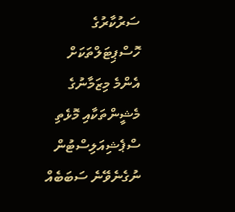ސަރުކާރުގެ ހޮސްޕިޓަލްތަކަށް އެންމެ މިޒަމާނުގެ މެޝީންތަކާއި މޮޅެތި ސްޕެޝިއަލިސްޓުން ނުގެނެވޭނެ ސަބަބެއް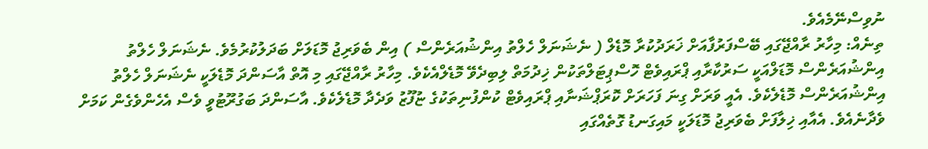ނުވިސްނޭމެއެވެ.
ތިނެއް: މިހާރު ރާއްޖޭގައި ބޭސްފަރުފާއަށް ޚަރަދުކުރާ މޮޑެލް ( ނެޝަނަލް ހެލްތު އިންޝުއަރެންސް ) އިން ބެވަރިޖު މޮޑަލަށް ބަދަލުކުރުމެވެ. ނެޝަނަލް ހެލްތު އިންޝުއަރެންސް މޮޑަލްއަކީ ސަރުކާރާއި ޕްރައިވެޓް ހޮސްޕިޓަލްތަކުން ޚިދުމަތް ލިބިދެވޭ މޮޑެލްއެކެވެ. މިހާރު ރާއްޖޭގައި މި އޮތް އާސަންދަ މޮޑެލަކީ ނެޝަނަލް ހެލްތު އިންޝުއަރެންސް މޮޑެލެކެވެ. އެއީ ވަރަށް ގިނަ ފަހަރަށް ކޮރަޕްޝަނާއި ޕްރައިވެޓް ކުންފުނިތަކުގެ ޏުފޫޒު ވަދެދާ މޮޑެލެކެވެ. އާސަންދަ ބަގުރޫޓުވީ ވެސް އެހެންވެގެން ކަމަށް ވެދާނެއެވެ. އެއާއި ޚިލާފަށް ބެވަރިޖު މޮޑަލަކީ މައިގަނޑު ގޮތެއްގައި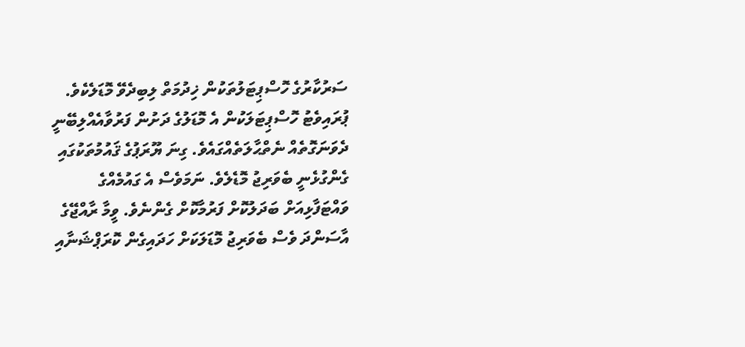ސަރުކާރުގެ ހޮސްޕިޓަލުތަކުން ޚިދުމަތް ލިބިދެވޭ މޮޑަލެކެވެ.
ޕުރައިވެޓު ހޮސްޕިޓަލަކުން އެ މޮޑަލުގެ ދަށުން ފަރުވާއެއްލިބޭނީ ދެވަނަގޮތެއް ނެތްޙާލަތެއްގައެވެ. ގިނަ ޔޫރަޕުގެ ޤައުމުތަކުގައި ގެންގުޅެނީ ބެވަރިޖު މޮޑެލެވެ. ނަމަވެސް އެ ގައުމެއްގެ ވައްޓަފާޅިއަށް ބަދަލުކޮށް ފަރުމާކޮށް ގެންނެވެ. ވީމާ ރާއްޖޭގެ އާސަންދަ ވެސް ބެވަރިޖު މޮޑަލަކަށް ހަދައިގެން ކޮރަޕްޝަނާއި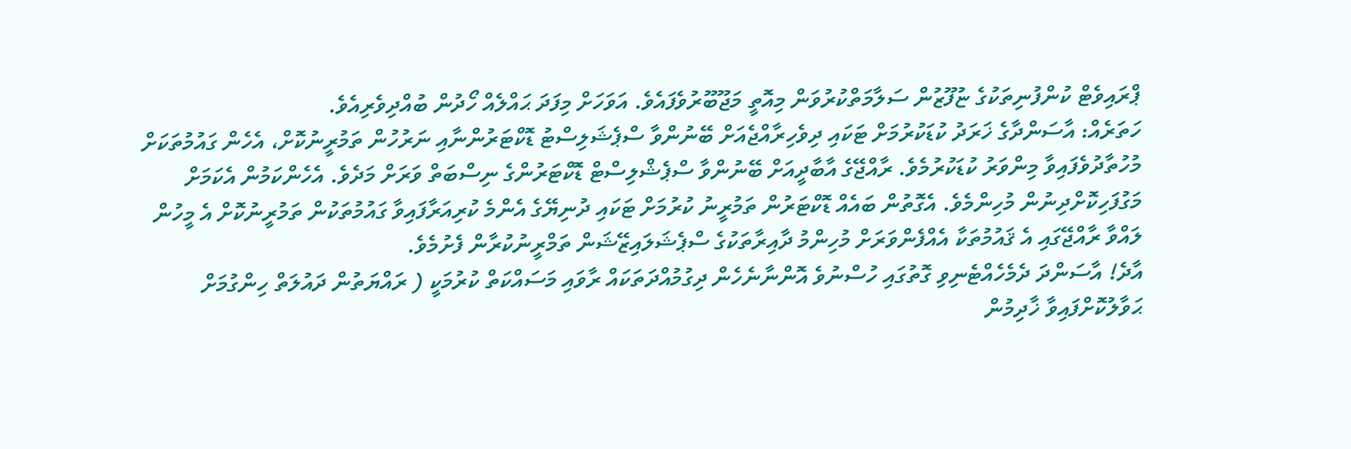ޕްރައިވެޓް ކުންފުނިތަކުގެ ޏުފޫޒުން ސަލާމަތްކުރުވަން މިއޮތީ މަޖޫބޫރުވެފައެވެ. އަވަހަށް މިފަދަ ޙައްލެއް ހޯދުން ބުއްދިވެރިއެވެ.
ހަތަރެއް: އާސަންދާގެ ޚަރަދު ކުޑަކުރުމަށް ޓަކައި ދިވެހިރާއްޖެއަށް ބޭނުންވާ ސްޕެޝަލިސްޓު ޑޮކްޓަރުންނާއި ނަރުހުން ތަމުރީނުކޮށް، އެހެން ގައުމުތަކަށް މުހުތާދުވެފައިވާ މިންވަރު ކުޑަކުރުމެވެ. ރާއްޖޭގެ އާބާދީއަށް ބޭނުންވާ ސްޕެޝްލިސްޓް ޑޮކްޓަރުންގެ ނިސްބަތް ވަރަށް މަދެވެ. އެހެންކަމުން އެކަމަށް މަގުފަހިކޮށްދިނުން މުހިންމެވެ. އެގޮތުން ބައެއް ޑޮކްޓަރުން ތަމުރީނު ކުރުމަށް ޓަކައި ދުނިޔޭގެ އެންމެ ކުރިއަރާފައިވާ ގައުމުތަކުން ތަމުރީނުކޮށް އެ މީހުން ލައްވާ ރާއްޖޭގައި އެ ޤައުމުތަކާ އެއްފެންވަރަށް މުހިންމު ދާއިރާތަކުގެ ސްޕެޝަލައިޒޭޝަން ތަމްރީނުކުރާން ފެށުމެވެ.
އާދެ! އާސަންދަ ދެމެހެއްޓެނިވި ގޮތުގައި ހުސްނުވެ އޮންނާނެހެން ދިގުމުއްދަތަކައް ރާވައި މަސައްކަތް ކުރުމަކީ ( ރައްޔަތުން ދައުލަތް ހިންގުމަށް ޙަވާލުކޮށްފައިވާ ޚާދިމުން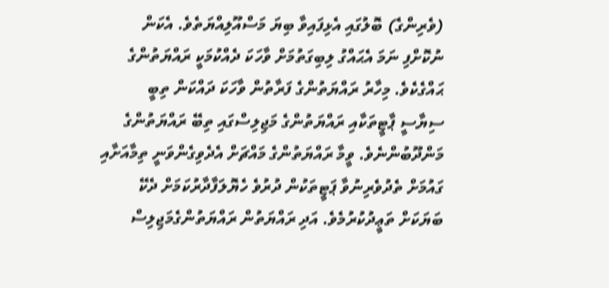(ވެރިންގެ) ބޮލުގައި އެޅިފައިވާ ބިޔަ މަސްއޫލިއްޔަތެވެ. އެކަން ނުކޮށްފި ނަމަ އެޙައްގު ލިބިގަތުމަށް ވާހަކަ ދެއްކުމަކީ ރައްޔަތުންގެ ޙައްގެކެވެ. މިހާރު ރައްޔަތުންގެ ފަރާތުން ވާހަކަ ދައްކަން ތިބީ ސިޔާސީ ޕާޓީތަކާއި ރައްޔަތުންގެ މަޖިލިސްގައި ތިބޭ ރައްޔަތުންގެ މަންދޫބުންނެވެ. ވީމާ ރައްޔަތުންގެ މައްޗަށް އެދެވިގެންވަނީ ތިމާއަށާއި ގައުމަށް ތެދުވެރިނުވާ ޕަޓީތަކުން ދުރުވެ ހެޔޮލަފާދާރުކަމަށް ދެކޭ ބަޔަކަށް ތަޢީދުކުރުމެވެ. އަދި ރައްޔަތުން ރައްޔަތުންގެމަޖިލިސް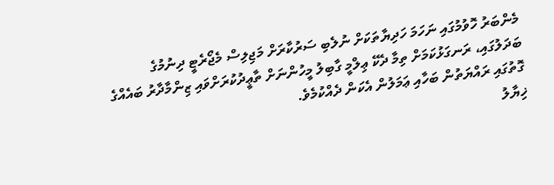މެންބަރު ހޮވުމުގައި ނަހަމަ ހަދިޔާތަކަށް ނުލެބި ސަރުކާރަށް މަޖިލިސް މެޖޯރެޓީ ދިނުމުގެ ބަދަލުގައި، ރަނގަޅުކަމަށް ތިމާ ދެކޭ ޢިލްމީ ގާބިލު މީހުންނަށް ތާޢީދުކުރަށްވައި ޒިންމާދާރު ބައެއްގެ ގޮތުގައި ރައްޔަތުން ބަހާއި ޢަމަލުން އެކަން ދެއްކުމެވެ.
ޚިޔާލު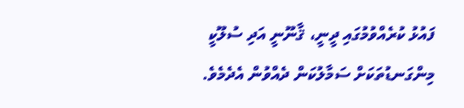ފައުޅު ކުރެއްވުމުގައި ދީނީ، ޤާނޫނީ އަދި ސުލޫކީ މިންގަނޑުތަކަށް ސަމާލުކަން ދެއްވުން އެދެމެވެ.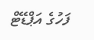ފަހުގެ އަޕްޑޭޓް